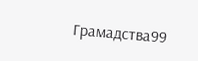Грамадства99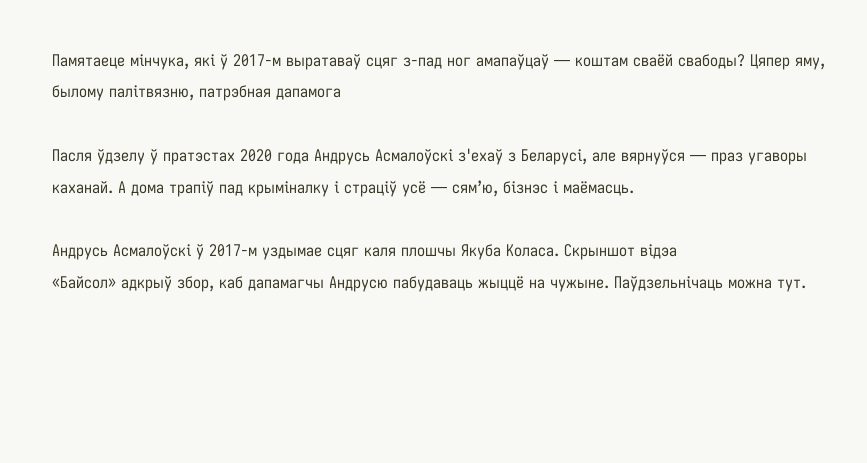Памятаеце мінчука, які ў 2017‑м выратаваў сцяг з-пад ног амапаўцаў — коштам сваёй свабоды? Цяпер яму, былому палітвязню, патрэбная дапамога

Пасля ўдзелу ў пратэстах 2020 года Андрусь Асмалоўскі з'ехаў з Беларусі, але вярнуўся — праз угаворы каханай. А дома трапіў пад крыміналку і страціў усё — сям’ю, бізнэс і маёмасць.

Андрусь Асмалоўскі ў 2017‑м уздымае сцяг каля плошчы Якуба Коласа. Скрыншот відэа
«Байсол» адкрыў збор, каб дапамагчы Андрусю пабудаваць жыццё на чужыне. Паўдзельнічаць можна тут.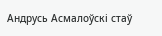Андрусь Асмалоўскі стаў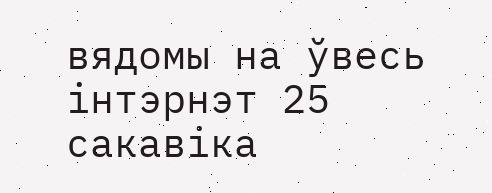вядомы на ўвесь інтэрнэт 25 сакавіка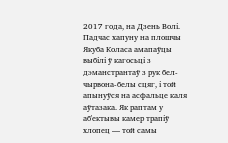2017 года, на Дзень Волі. Падчас хапуну на плошчы Якуба Коласа амапаўцы выбілі ў кагосьці з дэманстрантаў з рук бел-чырвона-белы сцяг, і той апынуўся на асфальце каля аўтазака. Як раптам у аб'ектывы камер трапіў хлопец — той самы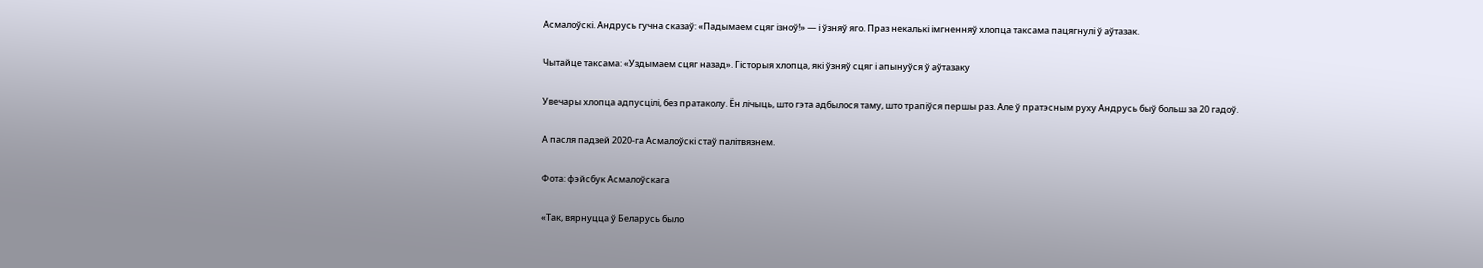Асмалоўскі. Андрусь гучна сказаў: «Падымаем сцяг ізноў!» — і ўзняў яго. Праз некалькі імгненняў хлопца таксама пацягнулі ў аўтазак.

Чытайце таксама: «Уздымаем сцяг назад». Гісторыя хлопца, які ўзняў сцяг і апынуўся ў аўтазаку

Увечары хлопца адпусцілі, без пратаколу. Ён лічыць, што гэта адбылося таму, што трапіўся першы раз. Але ў пратэсным руху Андрусь быў больш за 20 гадоў.

А пасля падзей 2020‑га Асмалоўскі стаў палітвязнем.

Фота: фэйсбук Асмалоўскага

«Так, вярнуцца ў Беларусь было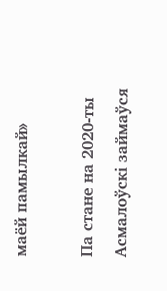маёй памылкай»

Па стане на 2020‑ты Асмалоўскі займаўся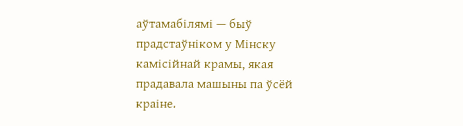аўтамабілямі — быў прадстаўніком у Мінску камісійнай крамы, якая прадавала машыны па ўсёй краіне.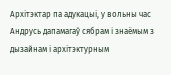Архітэктар па адукацыі, у вольны час Андрусь дапамагаў сябрам і знаёмым з дызайнам і архітэктурным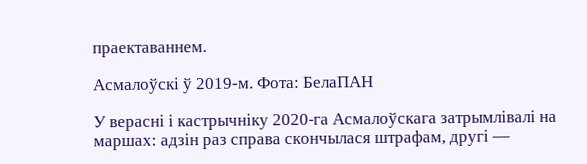праектаваннем.

Асмалоўскі ў 2019-м. Фота: БелаПАН

У верасні і кастрычніку 2020‑га Асмалоўскага затрымлівалі на маршах: адзін раз справа скончылася штрафам, другі —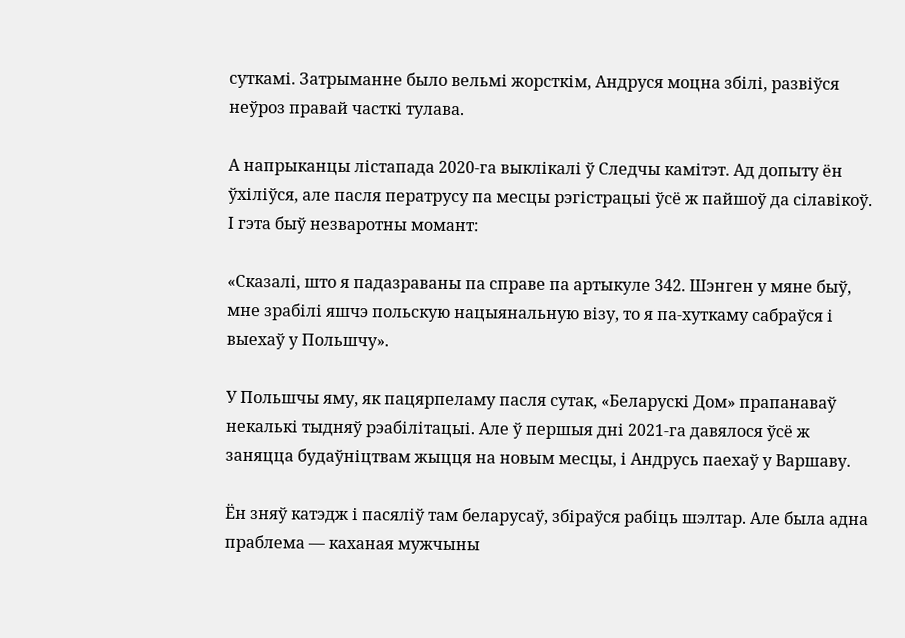суткамі. Затрыманне было вельмі жорсткім, Андруся моцна збілі, развіўся неўроз правай часткі тулава.

А напрыканцы лістапада 2020‑га выклікалі ў Следчы камітэт. Ад допыту ён ўхіліўся, але пасля ператрусу па месцы рэгістрацыі ўсё ж пайшоў да сілавікоў. І гэта быў незваротны момант:

«Сказалі, што я падазраваны па справе па артыкуле 342. Шэнген у мяне быў, мне зрабілі яшчэ польскую нацыянальную візу, то я па-хуткаму сабраўся і выехаў у Польшчу».

У Польшчы яму, як пацярпеламу пасля сутак, «Беларускі Дом» прапанаваў некалькі тыдняў рэабілітацыі. Але ў першыя дні 2021‑га давялося ўсё ж заняцца будаўніцтвам жыцця на новым месцы, і Андрусь паехаў у Варшаву.

Ён зняў катэдж і пасяліў там беларусаў, збіраўся рабіць шэлтар. Але была адна праблема — каханая мужчыны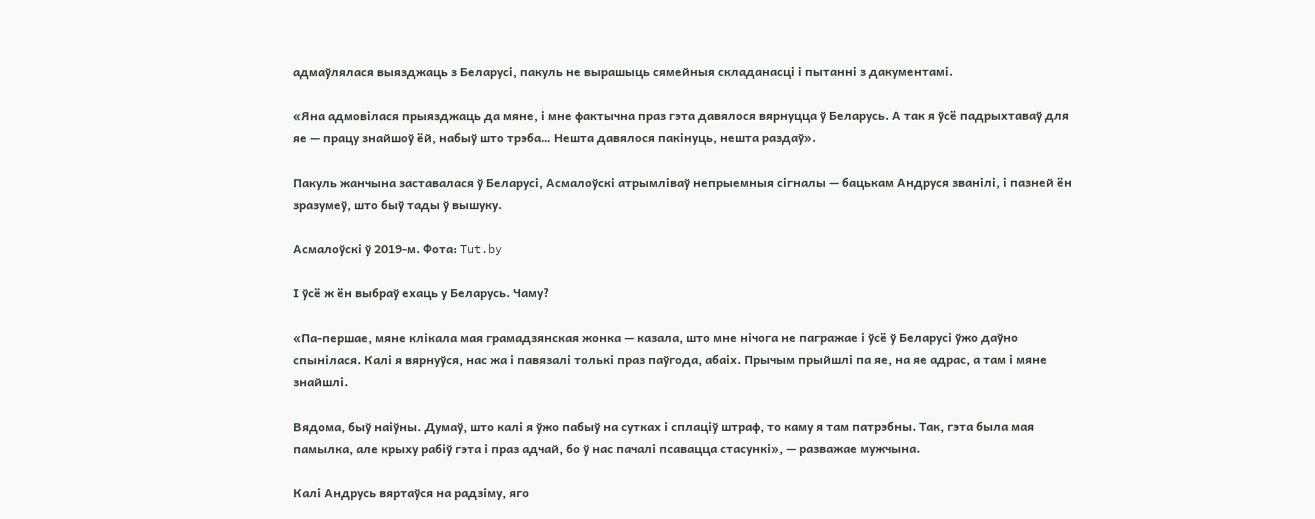адмаўлялася выязджаць з Беларусі, пакуль не вырашыць сямейныя складанасці і пытанні з дакументамі.

«Яна адмовілася прыязджаць да мяне, і мне фактычна праз гэта давялося вярнуцца ў Беларусь. А так я ўсё падрыхтаваў для яе — працу знайшоў ёй, набыў што трэба… Нешта давялося пакінуць, нешта раздаў».

Пакуль жанчына заставалася ў Беларусі, Асмалоўскі атрымліваў непрыемныя сігналы — бацькам Андруся званілі, і пазней ён зразумеў, што быў тады ў вышуку.

Асмалоўскі ў 2019-м. Фота: Tut.by

І ўсё ж ён выбраў ехаць у Беларусь. Чаму?

«Па-першае, мяне клікала мая грамадзянская жонка — казала, што мне нічога не пагражае і ўсё ў Беларусі ўжо даўно спынілася. Калі я вярнуўся, нас жа і павязалі толькі праз паўгода, абаіх. Прычым прыйшлі па яе, на яе адрас, а там і мяне знайшлі.

Вядома, быў наіўны. Думаў, што калі я ўжо пабыў на сутках і сплаціў штраф, то каму я там патрэбны. Так, гэта была мая памылка, але крыху рабіў гэта і праз адчай, бо ў нас пачалі псавацца стасункі», — разважае мужчына.

Калі Андрусь вяртаўся на радзіму, яго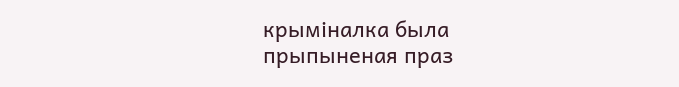крыміналка была прыпыненая праз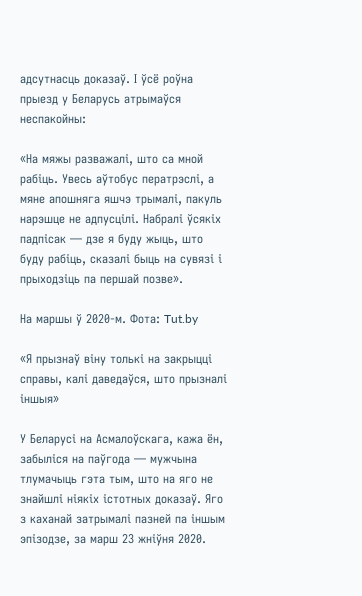адсутнасць доказаў. І ўсё роўна прыезд у Беларусь атрымаўся неспакойны:

«На мяжы разважалі, што са мной рабіць. Увесь аўтобус ператрэслі, а мяне апошняга яшчэ трымалі, пакуль нарэшце не адпусцілі. Набралі ўсякіх падпісак — дзе я буду жыць, што буду рабіць, сказалі быць на сувязі і прыходзіць па першай позве».

На маршы ў 2020-м. Фота: Tut.by

«Я прызнаў віну толькі на закрыцці справы, калі даведаўся, што прызналі іншыя»

У Беларусі на Асмалоўскага, кажа ён, забыліся на паўгода — мужчына тлумачыць гэта тым, што на яго не знайшлі ніякіх істотных доказаў. Яго з каханай затрымалі пазней па іншым эпізодзе, за марш 23 жніўня 2020.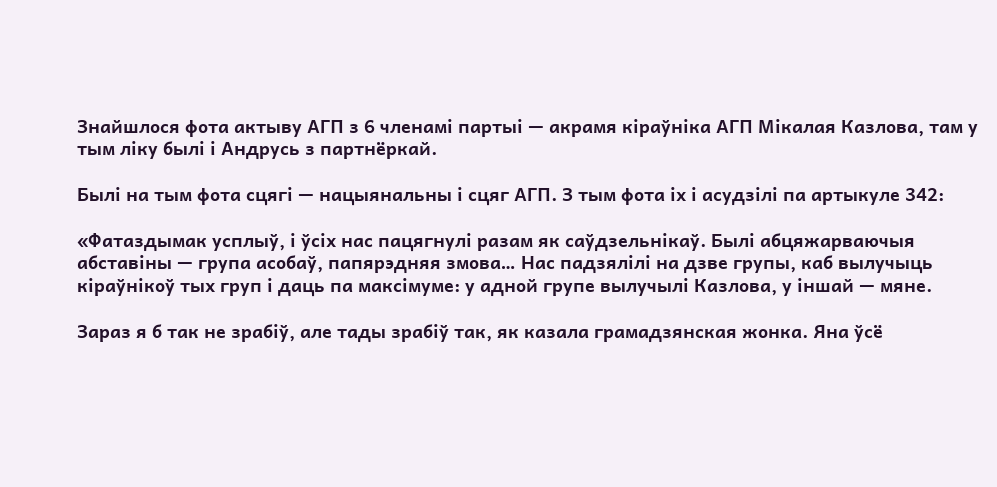Знайшлося фота актыву АГП з 6 членамі партыі — акрамя кіраўніка АГП Мікалая Казлова, там у тым ліку былі і Андрусь з партнёркай.

Былі на тым фота сцягі — нацыянальны і сцяг АГП. З тым фота іх і асудзілі па артыкуле 342:

«Фатаздымак усплыў, і ўсіх нас пацягнулі разам як саўдзельнікаў. Былі абцяжарваючыя абставіны — група асобаў, папярэдняя змова… Нас падзялілі на дзве групы, каб вылучыць кіраўнікоў тых груп і даць па максімуме: у адной групе вылучылі Казлова, у іншай — мяне.

Зараз я б так не зрабіў, але тады зрабіў так, як казала грамадзянская жонка. Яна ўсё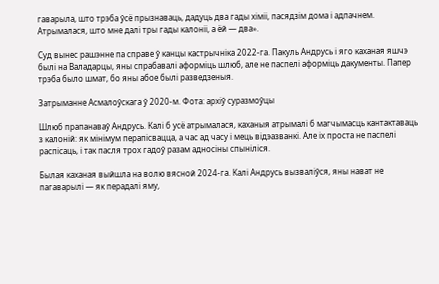гаварыла, што трэба ўсё прызнаваць, дадуць два гады хіміі, пасядзім дома і адпачнем. Атрымалася, што мне далі тры гады калоніі, а ёй — два».

Суд вынес рашэнне па справе ў канцы кастрычніка 2022-га. Пакуль Андрусь і яго каханая яшчэ былі на Валадарцы, яны спрабавалі аформіць шлюб, але не паспелі аформіць дакументы. Папер трэба было шмат, бо яны абое былі разведзеныя.

Затрыманне Асмалоўскага ў 2020-м. Фота: архіў суразмоўцы

Шлюб прапанаваў Андрусь. Калі б усё атрымалася, каханыя атрымалі б магчымасць кантактаваць з калоній: як мінімум перапісвацца, а час ад часу і мець відэазванкі. Але іх проста не паспелі распісаць, і так пасля трох гадоў разам адносіны спыніліся.

Былая каханая выйшла на волю вясной 2024-га. Калі Андрусь вызваліўся, яны нават не пагаварылі — як перадалі яму,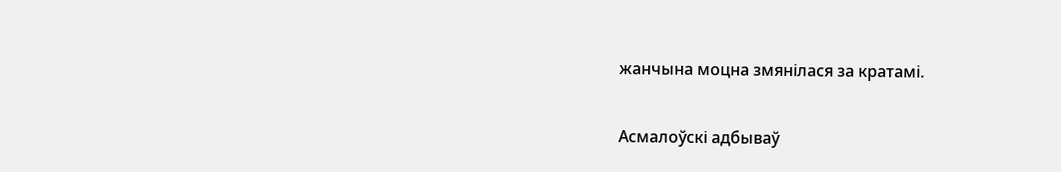жанчына моцна змянілася за кратамі.

Асмалоўскі адбываў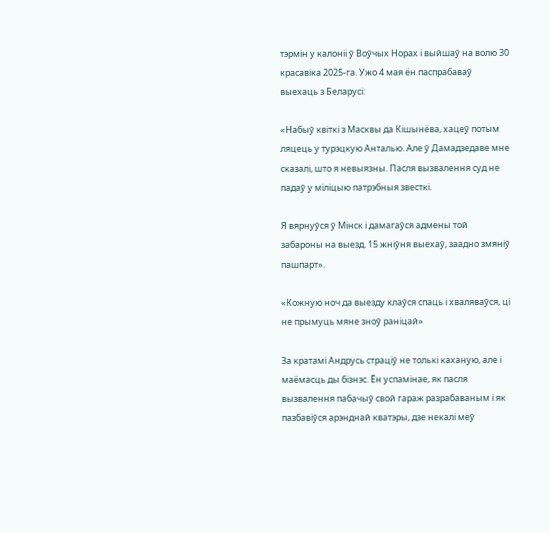тэрмін у калоніі ў Воўчых Норах і выйшаў на волю 30 красавіка 2025-га. Ужо 4 мая ён паспрабаваў выехаць з Беларусі:

«Набыў квіткі з Масквы да Кішынёва, хацеў потым ляцець у турэцкую Анталью. Але ў Дамадзедаве мне сказалі, што я невыязны. Пасля вызвалення суд не падаў у міліцыю патрэбныя звесткі.

Я вярнуўся ў Мінск і дамагаўся адмены той забароны на выезд. 15 жніўня выехаў, заадно змяніў пашпарт».

«Кожную ноч да выезду клаўся спаць і хваляваўся, ці не прымуць мяне зноў раніцай»

За кратамі Андрусь страціў не толькі каханую, але і маёмасць ды бізнэс. Ён успамінае, як пасля вызвалення пабачыў свой гараж разрабаваным і як пазбавіўся арэнднай кватэры, дзе некалі меў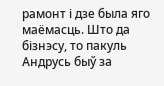рамонт і дзе была яго маёмасць. Што да бізнэсу, то пакуль Андрусь быў за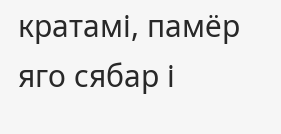кратамі, памёр яго сябар і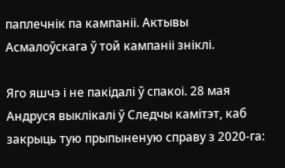паплечнік па кампаніі. Актывы Асмалоўскага ў той кампаніі зніклі.

Яго яшчэ і не пакідалі ў спакоі. 28 мая Андруся выклікалі ў Следчы камітэт, каб закрыць тую прыпыненую справу з 2020-га: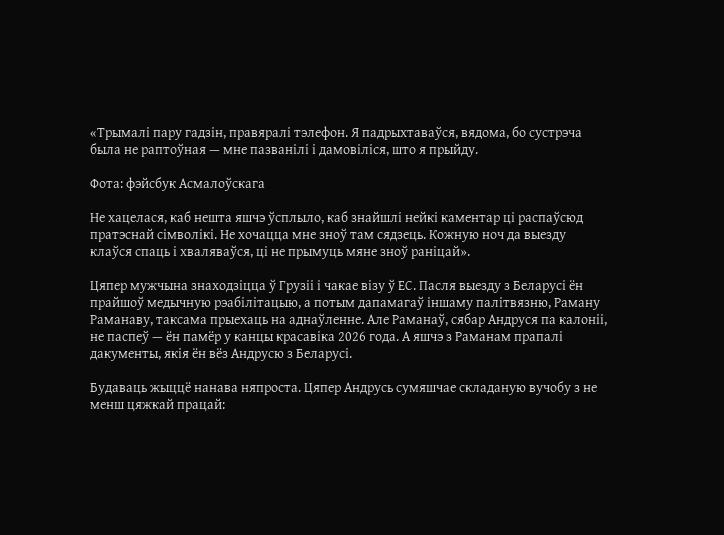«Трымалі пару гадзін, правяралі тэлефон. Я падрыхтаваўся, вядома, бо сустрэча была не раптоўная — мне пазванілі і дамовіліся, што я прыйду.

Фота: фэйсбук Асмалоўскага

Не хацелася, каб нешта яшчэ ўсплыло, каб знайшлі нейкі каментар ці распаўсюд пратэснай сімволікі. Не хочацца мне зноў там сядзець. Кожную ноч да выезду клаўся спаць і хваляваўся, ці не прымуць мяне зноў раніцай».

Цяпер мужчына знаходзіцца ў Грузіі і чакае візу ў ЕС. Пасля выезду з Беларусі ён прайшоў медычную рэабілітацыю, а потым дапамагаў іншаму палітвязню, Раману Раманаву, таксама прыехаць на аднаўленне. Але Раманаў, сябар Андруся па калоніі, не паспеў — ён памёр у канцы красавіка 2026 года. А яшчэ з Раманам прапалі дакументы, якія ён вёз Андрусю з Беларусі.

Будаваць жыццё нанава няпроста. Цяпер Андрусь сумяшчае складаную вучобу з не менш цяжкай працай: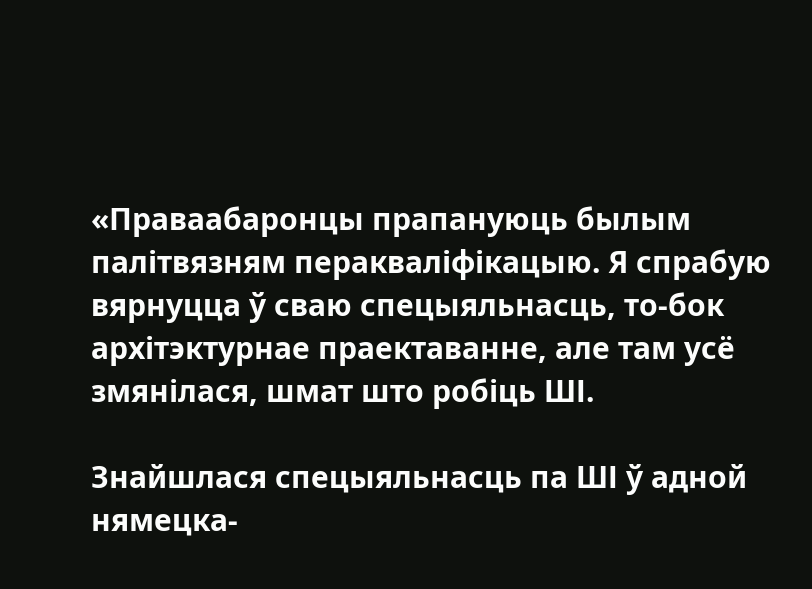«Праваабаронцы прапануюць былым палітвязням перакваліфікацыю. Я спрабую вярнуцца ў сваю спецыяльнасць, то-бок архітэктурнае праектаванне, але там усё змянілася, шмат што робіць ШІ.

Знайшлася спецыяльнасць па ШІ ў адной нямецка-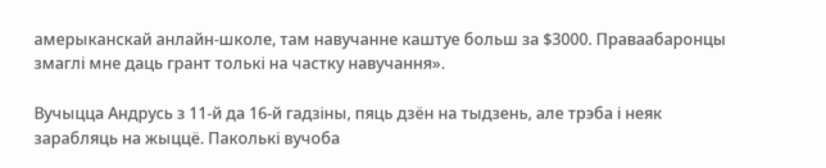амерыканскай анлайн-школе, там навучанне каштуе больш за $3000. Праваабаронцы змаглі мне даць грант толькі на частку навучання».

Вучыцца Андрусь з 11‑й да 16‑й гадзіны, пяць дзён на тыдзень, але трэба і неяк зарабляць на жыццё. Паколькі вучоба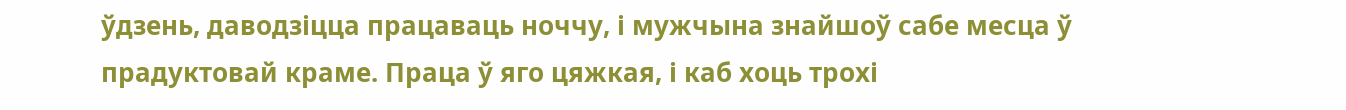ўдзень, даводзіцца працаваць ноччу, і мужчына знайшоў сабе месца ў прадуктовай краме. Праца ў яго цяжкая, і каб хоць трохі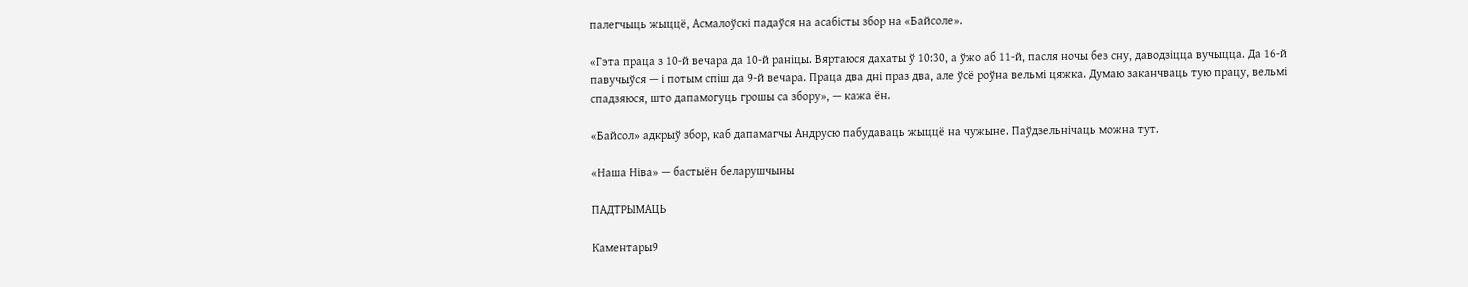палегчыць жыццё, Асмалоўскі падаўся на асабісты збор на «Байсоле».

«Гэта праца з 10‑й вечара да 10‑й раніцы. Вяртаюся дахаты ў 10:30, а ўжо аб 11-й, пасля ночы без сну, даводзіцца вучыцца. Да 16‑й павучыўся — і потым спіш да 9‑й вечара. Праца два дні праз два, але ўсё роўна вельмі цяжка. Думаю заканчваць тую працу, вельмі спадзяюся, што дапамогуць грошы са збору», — кажа ён.

«Байсол» адкрыў збор, каб дапамагчы Андрусю пабудаваць жыццё на чужыне. Паўдзельнічаць можна тут.

«Наша Нiва» — бастыён беларушчыны

ПАДТРЫМАЦЬ

Каментары9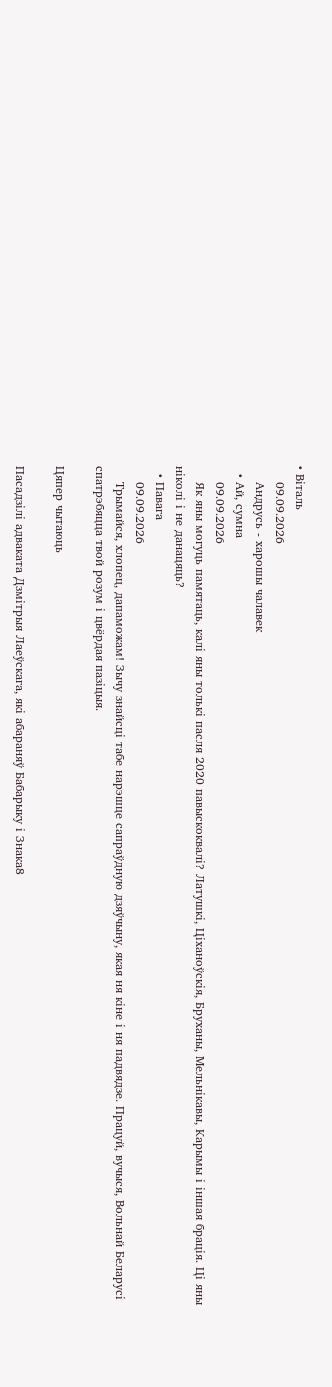• Віталь
    09.09.2026
    Андрусь - харошы чалавек
  • Ай, сумна
    09.09.2026
    Як яны могуць памятаць, калі яны толькі пасля 2020 павыскоквалі? Латушкі, Ціханоўскія, Бруханы, Мельнікавы, Карымы і іншая брація. Ці яны ніколі і не данацяць?
  • Павага
    09.09.2026
    Трымайся, хлопец, дапаможам! Зычу знайсці табе нарэшце сапраўдную дзяўчыну, якая ня кіне і ня падвядзе. Працуй, вучыся, Вольнай Беларусі спатрэбяцца твой розум і цвёрдая пазіцыя.

Цяпер чытаюць

Пасадзілі адваката Дзмітрыя Лаеўскага, які абараняў Бабарыку і Знака8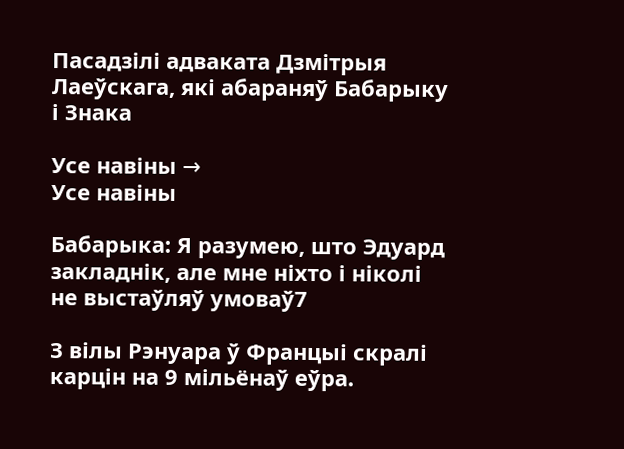Пасадзілі адваката Дзмітрыя Лаеўскага, які абараняў Бабарыку і Знака

Усе навіны →
Усе навіны

Бабарыка: Я разумею, што Эдуард закладнік, але мне ніхто і ніколі не выстаўляў умоваў7

З вілы Рэнуара ў Францыі скралі карцін на 9 мільёнаў еўра.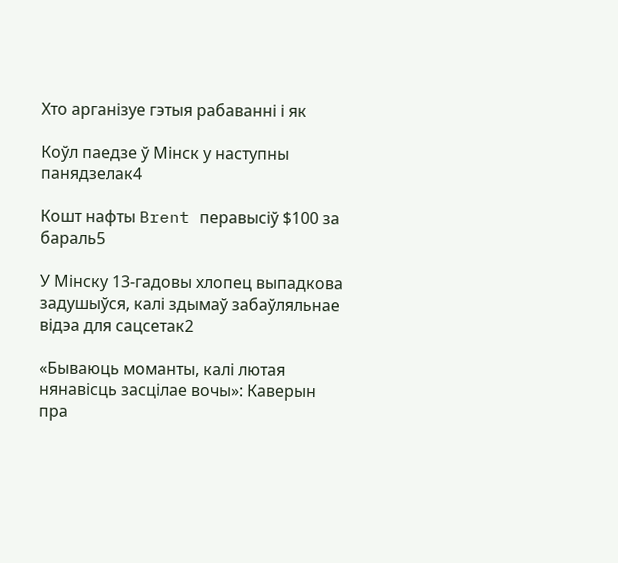Хто арганізуе гэтыя рабаванні і як

Коўл паедзе ў Мінск у наступны панядзелак4

Кошт нафты Brent перавысіў $100 за бараль5

У Мінску 13‑гадовы хлопец выпадкова задушыўся, калі здымаў забаўляльнае відэа для сацсетак2

«Бываюць моманты, калі лютая нянавісць засцілае вочы»: Каверын пра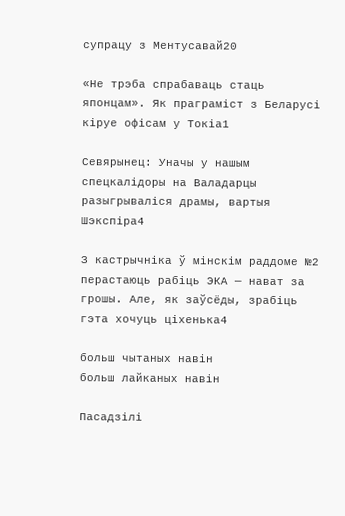супрацу з Ментусавай20

«Не трэба спрабаваць стаць японцам». Як праграміст з Беларусі кіруе офісам у Токіа1

Севярынец: Уначы у нашым спецкалідоры на Валадарцы разыгрываліся драмы, вартыя Шэкспіра4

З кастрычніка ў мінскім раддоме №2 перастаюць рабіць ЭКА — нават за грошы. Але, як заўсёды, зрабіць гэта хочуць ціхенька4

больш чытаных навін
больш лайканых навін

Пасадзілі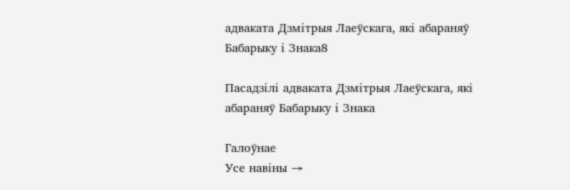адваката Дзмітрыя Лаеўскага, які абараняў Бабарыку і Знака8

Пасадзілі адваката Дзмітрыя Лаеўскага, які абараняў Бабарыку і Знака

Галоўнае
Усе навіны →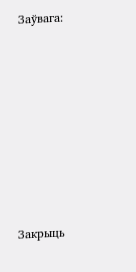Заўвага:









Закрыць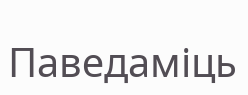Паведаміць